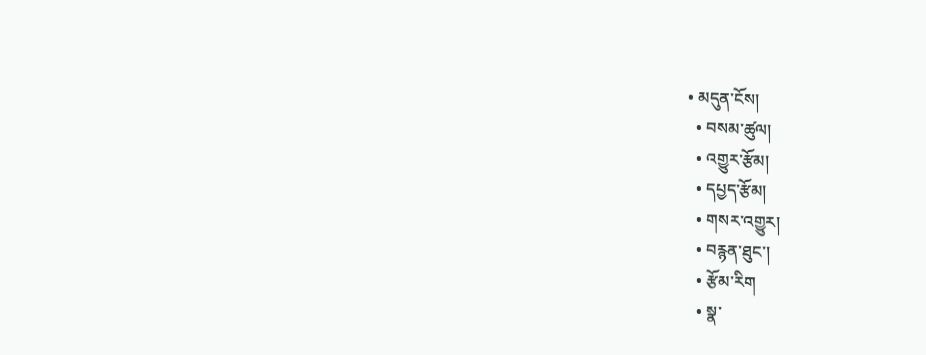• མདུན་ངོས།
  • བསམ་ཚུལ།
  • འགྱུར་རྩོམ།
  • དཔྱད་རྩོམ།
  • གསར་འགྱུར།
  • བརྙན་ཐུང་།
  • རྩོམ་རིག
  • སྣ་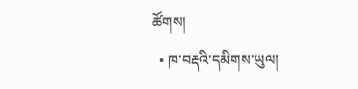ཚོགས།
  • ཁ་བརྡའི་དམིགས་ཡུལ།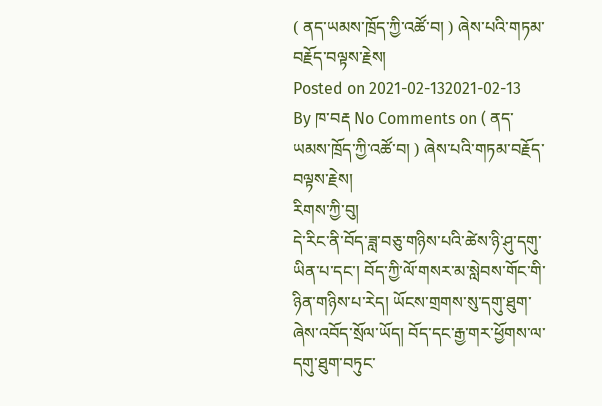( ནད་ཡམས་ཁྲོད་ཀྱི་འཚོ་བ། ) ཞེས་པའི་གཏམ་བརྗོད་བལྟས་རྗེས།
Posted on 2021-02-132021-02-13 By ཁ་བརྡ No Comments on ( ནད་ཡམས་ཁྲོད་ཀྱི་འཚོ་བ། ) ཞེས་པའི་གཏམ་བརྗོད་བལྟས་རྗེས།
རིགས་ཀྱི་བུ།
དེ་རིང་ནི་བོད་ཟླ་བཅུ་གཉིས་པའི་ཚེས་ཉི་ཤུ་དགུ་ཡིན་པ་དང་། བོད་ཀྱི་ལོ་གསར་མ་སླེབས་གོང་གི་ཉིན་གཉིས་པ་རེད། ཡོངས་གྲགས་སུ་དགུ་ཐུག་ཞེས་འབོད་སྲོལ་ཡོད། བོད་དང་རྒྱ་གར་ཕྱོགས་ལ་དགུ་ཐུག་བཏུང་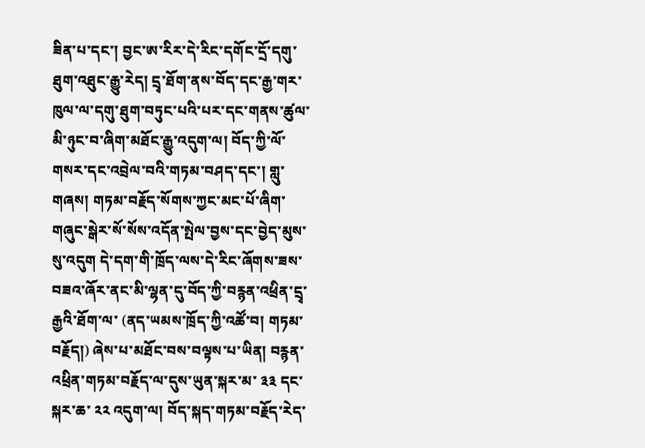ཟིན་པ་དང་། བྱང་ཨ་རིར་དེ་རིང་དགོང་དྲོ་དགུ་ཐུག་འཐུང་རྒྱུ་རེད། དྲྭ་ཐོག་ནས་བོད་དང་རྒྱ་གར་ཁུལ་ལ་དགུ་ཐུག་བཏུང་པའི་པར་དང་གནས་ཚུལ་མི་ཉུང་བ་ཞིག་མཐོང་རྒྱུ་འདུག་ལ། བོད་ཀྱི་ལོ་གསར་དང་འབྲེལ་བའི་གཏམ་བཤད་དང་། གླུ་གཞས། གཏམ་བརྗོད་སོགས་ཀྱང་མང་པོ་ཞིག་གཞུང་སྒེར་སོ་སོས་འདོན་སྤེལ་བྱས་དང་བྱེད་མུས་སུ་འདུག དེ་དག་གི་ཁྲོད་ལས་དེ་རིང་ཞོགས་ཟས་བཟའ་ཞོར་ནང་མི་ལྷན་དུ་བོད་ཀྱི་བརྙན་འཕྲིན་དྲྭ་རྒྱའི་ཐོག་ལ་ (ནད་ཡམས་ཁྲོད་ཀྱི་འཚོ་བ། གཏམ་བརྗོད།) ཞེས་པ་མཐོང་བས་བལྟས་པ་ཡིན། བརྙན་འཕྲིན་གཏམ་བརྗོད་ལ་དུས་ཡུན་སྐར་མ་ ༣༣ དང་སྐར་ཆ་ ༢༢ འདུག་ལ། བོད་སྐད་གཏམ་བརྗོད་རེད་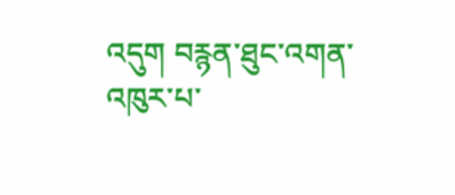འདུག བརྙན་ཐུང་འགན་འཁུར་པ་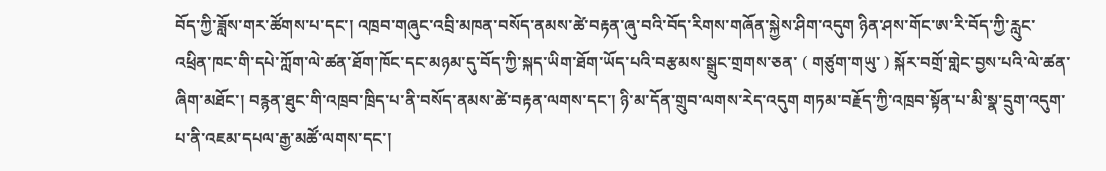བོད་ཀྱི་ཟློས་གར་ཚོགས་པ་དང་། འཁྲབ་གཞུང་འབྲི་མཁན་བསོད་ནམས་ཚེ་བརྟན་ཞུ་བའི་བོད་རིགས་གཞོན་སྐྱེས་ཤིག་འདུག ཉིན་ཤས་གོང་ཨ་རི་བོད་ཀྱི་རླུང་འཕྲིན་ཁང་གི་དཔེ་ཀློག་ལེ་ཚན་ཐོག་ཁོང་དང་མཉམ་དུ་བོད་ཀྱི་སྐད་ཡིག་ཐོག་ཡོད་པའི་བརྩམས་སྒྲུང་གྲགས་ཅན་ ( གཙུག་གཡུ་ ) སྐོར་བགྲོ་གླེང་བྱས་པའི་ལེ་ཚན་ཞིག་མཐོང་། བརྙན་ཐུང་གི་འཁྲབ་ཁྲིད་པ་ནི་བསོད་ནམས་ཚེ་བརྟན་ལགས་དང་། ཉི་མ་དོན་གྲུབ་ལགས་རེད་འདུག གཏམ་བརྗོད་ཀྱི་འཁྲབ་སྟོན་པ་མི་སྣ་དྲུག་འདུག་པ་ནི་འཇམ་དཔལ་རྒྱ་མཚོ་ལགས་དང་།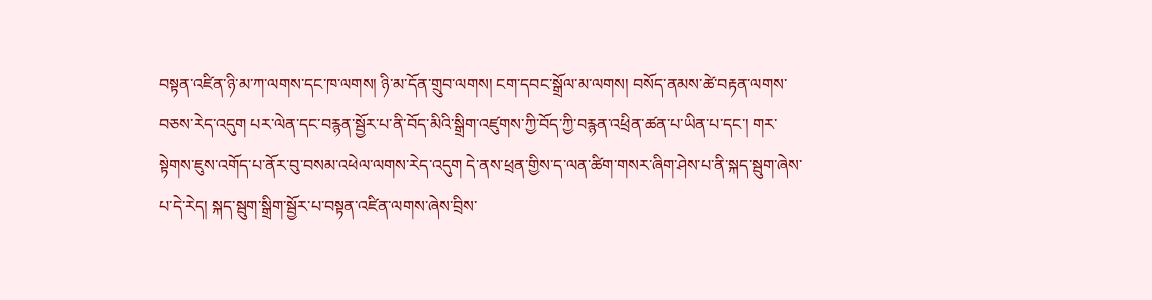བསྟན་འཛིན་ཉི་མ་ཀ་ལགས་དང་ཁ་ལགས། ཉི་མ་དོན་གྲུབ་ལགས། ངག་དབང་སྒྲོལ་མ་ལགས། བསོད་ནམས་ཚེ་བརྟན་ལགས་བཅས་རེད་འདུག པར་ལེན་དང་བརྙན་སྦྱོར་པ་ནི་བོད་མིའི་སྒྲིག་འཛུགས་ཀྱི་བོད་ཀྱི་བརྙན་འཕྲིན་ཚན་པ་ཡིན་པ་དང་། གར་སྟེགས་ཇུས་འགོད་པ་ནོར་བུ་བསམ་འཕེལ་ལགས་རེད་འདུག དེ་ནས་ཕྲན་གྱིས་ད་ལན་ཚིག་གསར་ཞིག་ཤེས་པ་ནི་སྐད་སྦུག་ཞེས་པ་དེ་རེད། སྐད་སྦུག་སྒྲིག་སྦྱོར་པ་བསྟན་འཛིན་ལགས་ཞེས་བྲིས་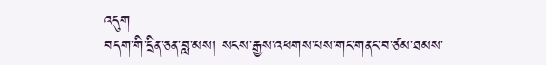འདུག
བདག་གི་དྲིན་ཅན་བླ་མས། སངས་རྒྱས་འཕགས་པས་གང་གནང་བ་ཙམ་ཐམས་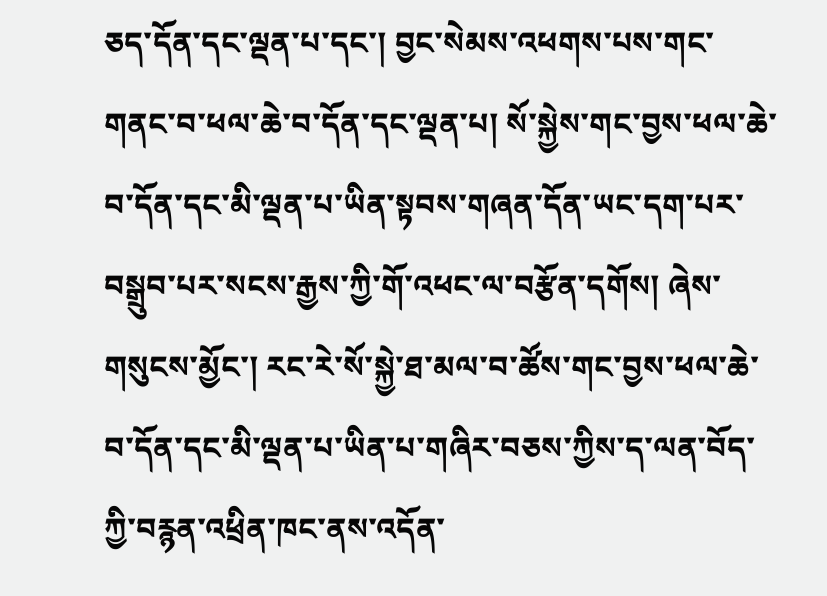ཅད་དོན་དང་ལྡན་པ་དང་། བྱང་སེམས་འཕགས་པས་གང་གནང་བ་ཕལ་ཆེ་བ་དོན་དང་ལྡན་པ། སོ་སྐྱེས་གང་བྱས་ཕལ་ཆེ་བ་དོན་དང་མི་ལྡན་པ་ཡིན་སྟབས་གཞན་དོན་ཡང་དག་པར་བསྒྲུབ་པར་སངས་རྒྱས་ཀྱི་གོ་འཕང་ལ་བརྩོན་དགོས། ཞེས་གསུངས་མྱོང་། རང་རེ་སོ་སྐྱེ་ཐ་མལ་བ་ཚོས་གང་བྱས་ཕལ་ཆེ་བ་དོན་དང་མི་ལྡན་པ་ཡིན་པ་གཞིར་བཅས་ཀྱིས་ད་ལན་བོད་ཀྱི་བརྙན་འཕྲིན་ཁང་ནས་འདོན་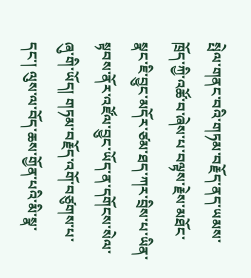སྤེལ་གནང་བའི་གཏམ་བརྗོད་ནད་ཡམས་ཁྲོད་ཀྱི་འཚོ་བ་ཞེས་པ་བལྟས་རྗེས་མཐོང་སྣང་ཇི་བྱུང་མདོར་ཙམ་ཐད་ཀར་བྲིས་པ་ཡིན་སྟབས་ནོར་འཛོལ་བྱུང་ཡོད་ན་དགོངས་སེལ་ཞུ་གི་ཡོད། གཏམ་བརྗོད་འགོ་བཙུགས་པ་དང་། ལུས་ལ་བོད་ཆས་གྱོན་པའི་མི་སྣ་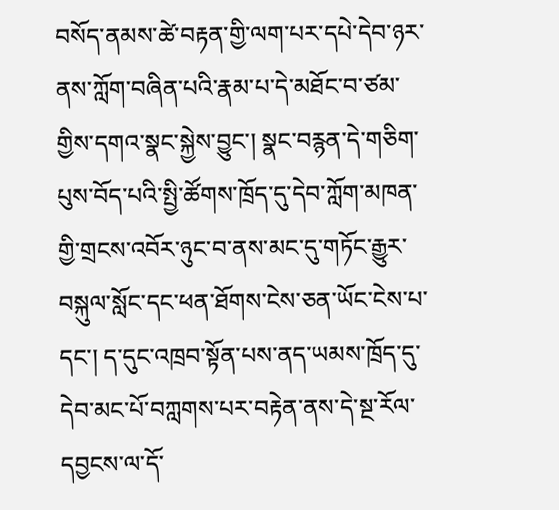བསོད་ནམས་ཚེ་བརྟན་གྱི་ལག་པར་དཔེ་དེབ་ཉར་ནས་ཀློག་བཞིན་པའི་རྣམ་པ་དེ་མཐོང་བ་ཙམ་གྱིས་དགའ་སྣང་སྐྱེས་བྱུང་། སྣང་བརྙན་དེ་གཅིག་པུས་བོད་པའི་སྤྱི་ཚོགས་ཁྲོད་དུ་དེབ་ཀློག་མཁན་གྱི་གྲངས་འབོར་ཉུང་བ་ནས་མང་དུ་གཏོང་རྒྱུར་བསྐུལ་སློང་དང་ཕན་ཐོགས་ངེས་ཅན་ཡོང་ངེས་པ་དང་། ད་དུང་འཁྲབ་སྟོན་པས་ནད་ཡམས་ཁྲོད་དུ་དེབ་མང་པོ་བཀླགས་པར་བརྟེན་ནས་དེ་སྔ་རོལ་དབྱངས་ལ་དོ་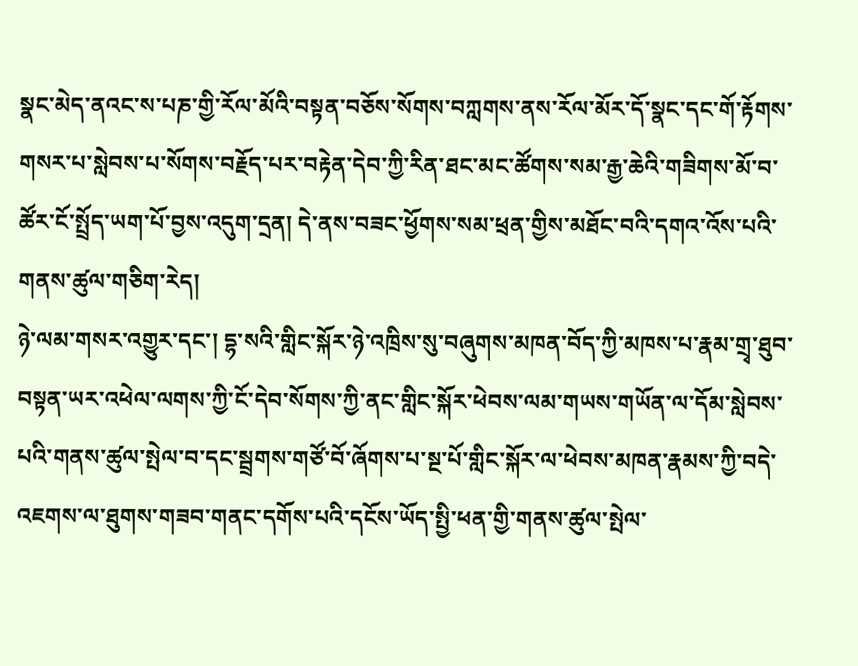སྣང་མེད་ནའང་ས་པཎ་གྱི་རོལ་མོའི་བསྟན་བཅོས་སོགས་བཀླགས་ནས་རོལ་མོར་དོ་སྣང་དང་གོ་རྟོགས་གསར་པ་སླེབས་པ་སོགས་བརྗོད་པར་བརྟེན་དེབ་ཀྱི་རིན་ཐང་མང་ཚོགས་སམ་རྒྱ་ཆེའི་གཟིགས་མོ་བ་ཚོར་ངོ་སྤྲོད་ཡག་པོ་བྱས་འདུག་དྲན། དེ་ནས་བཟང་ཕྱོགས་སམ་ཕྲན་གྱིས་མཐོང་བའི་དགའ་འོས་པའི་གནས་ཚུལ་གཅིག་རེད།
ཉེ་ལམ་གསར་འགྱུར་དང་། དྷ་སའི་གླིང་སྐོར་ཉེ་འཁྲིས་སུ་བཞུགས་མཁན་བོད་ཀྱི་མཁས་པ་རྣམ་གྲྭ་ཐུབ་བསྟན་ཡར་འཕེལ་ལགས་ཀྱི་ངོ་དེབ་སོགས་ཀྱི་ནང་གླིང་སྐོར་ཕེབས་ལམ་གཡས་གཡོན་ལ་དོམ་སླེབས་པའི་གནས་ཚུལ་སྤེལ་བ་དང་སྦྲགས་གཙོ་བོ་ཞོགས་པ་སྔ་པོ་གླིང་སྐོར་ལ་ཕེབས་མཁན་རྣམས་ཀྱི་བདེ་འཇགས་ལ་ཐུགས་གཟབ་གནང་དགོས་པའི་དངོས་ཡོད་སྤྱི་ཕན་གྱི་གནས་ཚུལ་སྤེལ་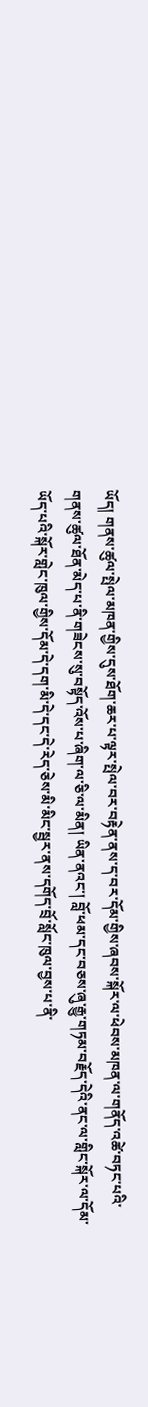ཡོད། གནས་ཚུལ་སྤེལ་མཁན་གྱིས་དུས་ཐོག་ཆར་པ་ལྟར་སྤེལ་བར་བརྟེན་ནས་ད་བར་དོམ་གྱིས་ཞབས་སྐོར་ལ་ཕེབས་མཁན་ལ་གནོད་འཚེ་བཏང་པའི་གནས་ཚུལ་ཐོན་མེད་པ་ནི་གཟེངས་སུ་བསྟོད་འོས་པ་ཞིག་ལ་ཅི་ལ་མིན། ཡིན་ནའང་། བློ་ཕམ་དང་བཅས་ཞུ་རྒྱུ་གཏམ་བརྗོད་དེའི་ནང་ལ་གླིང་སྐོར་ལ་དོམ་ཡོད་པའི་སྐོར་གླེང་ཁུལ་གྱིས་དོམ་དེ་དག་མི་དེ་དང་དེ་རེད་ཅེས་མི་མིང་སྦྱར་ནས་དགོད་བྲོ་སློང་ཁུལ་བྱས་པ་ནི་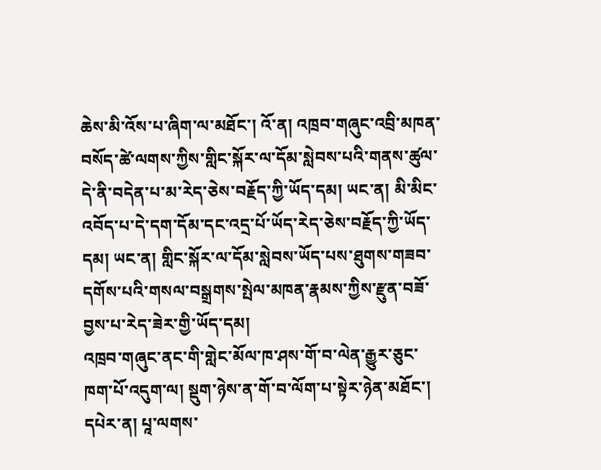ཆེས་མི་འོས་པ་ཞིག་ལ་མཐོང་། འོ་ན། འཁྲབ་གཞུང་འབྲི་མཁན་བསོད་ཚེ་ལགས་ཀྱིས་གླིང་སྐོར་ལ་དོམ་སླེབས་པའི་གནས་ཚུལ་དེ་ནི་བདེན་པ་མ་རེད་ཅེས་བརྗོད་ཀྱི་ཡོད་དམ། ཡང་ན། མི་མིང་འབོད་པ་དེ་དག་དོམ་དང་འདྲ་པོ་ཡོད་རེད་ཅེས་བརྗོད་ཀྱི་ཡོད་དམ། ཡང་ན། གླིང་སྐོར་ལ་དོམ་སླེབས་ཡོད་པས་ཐུགས་གཟབ་དགོས་པའི་གསལ་བསྒྲགས་སྤེལ་མཁན་རྣམས་ཀྱིས་རྫུན་བཟོ་བྱས་པ་རེད་ཟེར་གྱི་ཡོད་དམ།
འཁྲབ་གཞུང་ནང་གི་གླེང་མོལ་ཁ་ཤས་གོ་བ་ལེན་རྒྱུར་ཅུང་ཁག་པོ་འདུག་ལ། སྡུག་ཉེས་ན་གོ་བ་ལོག་པ་སྟེར་ཉེན་མཐོང་། དཔེར་ན། པཱ་ལགས་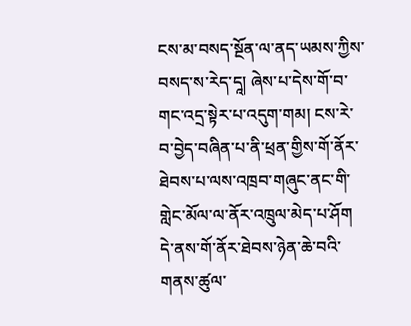ངས་མ་བསད་སྔོན་ལ་ནད་ཡམས་ཀྱིས་བསད་ས་རེད་དཱ། ཞེས་པ་དེས་གོ་བ་གང་འདྲ་སྟེར་པ་འདུག་གམ། ངས་རེ་བ་བྱེད་བཞིན་པ་ནི་ཕྲན་གྱིས་གོ་ནོར་ཐེབས་པ་ལས་འཁྲབ་གཞུང་ནང་གི་གླེང་མོལ་ལ་ནོར་འཁྲུལ་མེད་པ་ཤོག དེ་ནས་གོ་ནོར་ཐེབས་ཉེན་ཆེ་བའི་གནས་ཚུལ་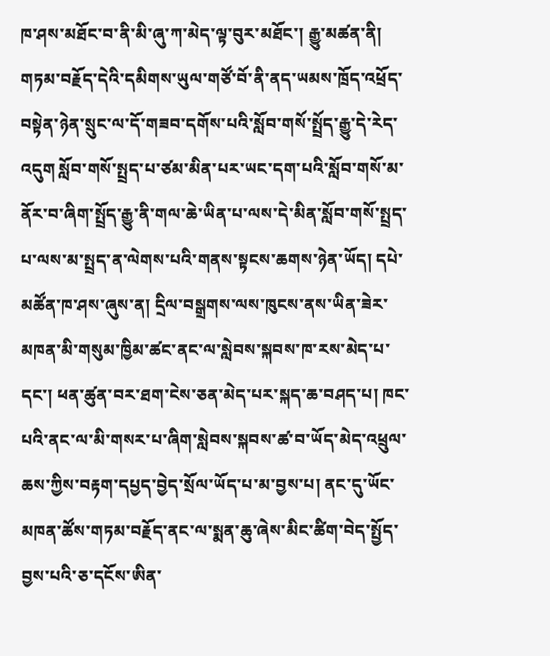ཁ་ཤས་མཐོང་བ་ནི་མི་ཞུ་ཀ་མེད་ལྟ་བུར་མཐོང་། རྒྱུ་མཚན་ནི། གཏམ་བརྗོད་དེའི་དམིགས་ཡུལ་གཙོ་བོ་ནི་ནད་ཡམས་ཁྲོད་འཕྲོད་བསྟེན་ཉེན་སྲུང་ལ་དོ་གཟབ་དགོས་པའི་སློབ་གསོ་སྤྲོད་རྒྱུ་དེ་རེད་འདུག སློབ་གསོ་སྤྲད་པ་ཙམ་མིན་པར་ཡང་དག་པའི་སློབ་གསོ་མ་ནོར་བ་ཞིག་སྤྲོད་རྒྱུ་ནི་གལ་ཆེ་ཡིན་པ་ལས་དེ་མིན་སློབ་གསོ་སྤྲད་པ་ལས་མ་སྤྲད་ན་ལེགས་པའི་གནས་སྟངས་ཆགས་ཉེན་ཡོད། དཔེ་མཚོན་ཁ་ཤས་ཞུས་ན། དྲིལ་བསྒྲགས་ལས་ཁུངས་ནས་ཡིན་ཟེར་མཁན་མི་གསུམ་ཁྱིམ་ཚང་ནང་ལ་སླེབས་སྐབས་ཁ་རས་མེད་པ་དང་། ཕན་ཚུན་བར་ཐག་ངེས་ཅན་མེད་པར་སྐད་ཆ་བཤད་པ། ཁང་པའི་ནང་ལ་མི་གསར་པ་ཞིག་སླེབས་སྐབས་ཚ་བ་ཡོད་མེད་འཕྲུལ་ཆས་ཀྱིས་བརྟག་དཔྱད་བྱེད་སྲོལ་ཡོད་པ་མ་བྱས་པ། ནང་དུ་ཡོང་མཁན་ཚོས་གཏམ་བརྗོད་ནང་ལ་སྨན་ཆུ་ཞེས་མིང་ཚིག་བེད་སྤྱོད་བྱས་པའི་ཅ་དངོས་ཨིན་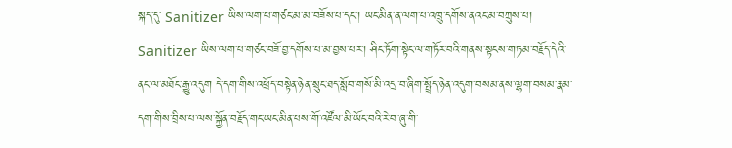སྐད་དུ་ Sanitizer ཡིས་ལག་པ་གཙང་མ་མ་བཟོས་པ་དང་། ཡང་མིན་ན་ལག་པ་འཁྲུ་དགོས་ནའང་མ་བཀྲུས་པ། Sanitizer ཡིས་ལག་པ་གཙང་བཟོ་བྱ་དགོས་པ་མ་བྱས་པར་། ཤིང་ཏོག་སྟེང་ལ་གཏོར་བའི་གནས་སྟངས་གཏམ་བརྗོད་དེའི་ནང་ལ་མཐོང་རྒྱུ་འདུག དེ་དག་གིས་འཕྲོད་བསྟེན་ཉེན་སྲུང་ཐད་སློབ་གསོ་མི་འདྲ་བ་ཞིག་སྤྲོད་ཉེན་འདུག་བསམ་ནས་ལྷག་བསམ་རྣམ་དག་གིས་བྲིས་པ་ལས་སྐྱོན་བརྗོད་གང་ཡང་མིན་པས་གོ་འཛོལ་མི་ཡོང་བའི་རེ་བ་ཞུ་གི་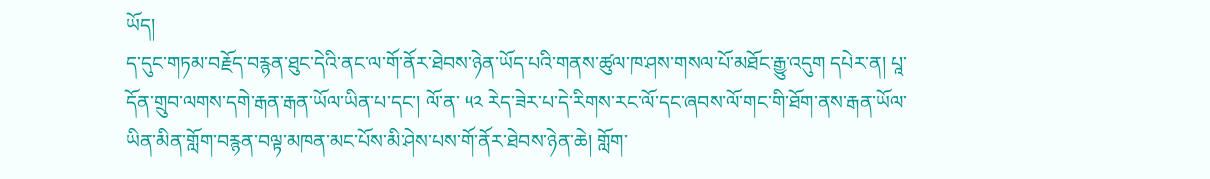ཡོད།
ད་དུང་གཏམ་བརྗོད་བརྙན་ཐུང་དེའི་ནང་ལ་གོ་ནོར་ཐེབས་ཉེན་ཡོད་པའི་གནས་ཚུལ་ཁ་ཤས་གསལ་པོ་མཐོང་རྒྱུ་འདུག དཔེར་ན། པཱ་དོན་གྲུབ་ལགས་དགེ་རྒན་རྒན་ཡོལ་ཡིན་པ་དང་། ལོ་ན་ ༥༢ རེད་ཟེར་པ་དེ་རིགས་རང་ལོ་དང་ཞབས་ལོ་གང་གི་ཐོག་ནས་རྒན་ཡོལ་ཡིན་མིན་གློག་བརྙན་བལྟ་མཁན་མང་པོས་མི་ཤེས་པས་གོ་ནོར་ཐེབས་ཉེན་ཆེ། གློག་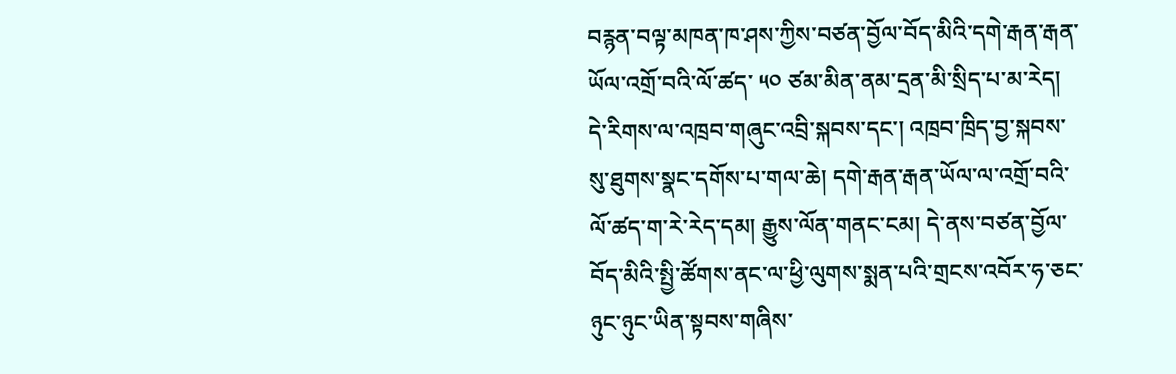བརྙན་བལྟ་མཁན་ཁ་ཤས་ཀྱིས་བཙན་བྱོལ་བོད་མིའི་དགེ་རྒན་རྒན་ཡོལ་འགྲོ་བའི་ལོ་ཚད་ ༥༠ ཙམ་མིན་ནམ་དྲན་མི་སྲིད་པ་མ་རེད། དེ་རིགས་ལ་འཁྲབ་གཞུང་འབྲི་སྐབས་དང་། འཁྲབ་ཁྲིད་བྱ་སྐབས་སུ་ཐུགས་སྣང་དགོས་པ་གལ་ཆེ། དགེ་རྒན་རྒན་ཡོལ་ལ་འགྲོ་བའི་ལོ་ཚད་ག་རེ་རེད་དམ། རྒྱུས་ལོན་གནང་ངམ། དེ་ནས་བཙན་བྱོལ་བོད་མིའི་སྤྱི་ཚོགས་ནང་ལ་ཕྱི་ལུགས་སྨན་པའི་གྲངས་འབོར་ཧ་ཅང་ཉུང་ཉུང་ཡིན་སྟབས་གཞིས་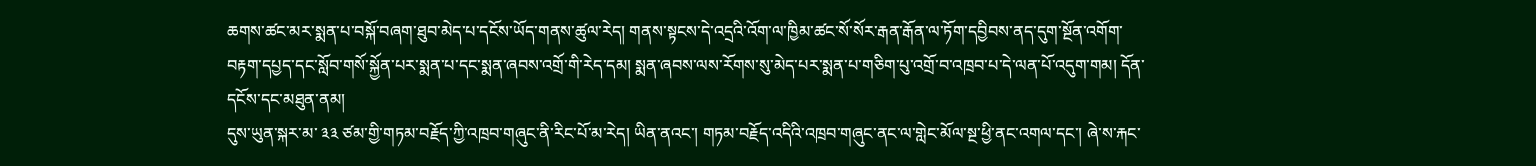ཆགས་ཚང་མར་སྨན་པ་བསྐོ་བཞག་ཐུབ་མེད་པ་དངོས་ཡོད་གནས་ཚུལ་རེད། གནས་སྟངས་དེ་འདྲའི་འོག་ལ་ཁྱིམ་ཚང་སོ་སོར་རྒན་རྒོན་ལ་ཏོག་དབྱིབས་ནད་དུག་སྔོན་འགོག་བརྟག་དཔྱད་དང་སློབ་གསོ་སྐྱོན་པར་སྨན་པ་དང་སྨན་ཞབས་འགྲོ་གི་རེད་དམ། སྨན་ཞབས་ལས་རོགས་སུ་མེད་པར་སྨན་པ་གཅིག་པུ་འགྲོ་བ་འཁྲབ་པ་དེ་ལན་པོ་འདུག་གམ། དོན་དངོས་དང་མཐུན་ནམ།
དུས་ཡུན་སྐར་མ་ ༣༣ ཙམ་གྱི་གཏམ་བརྗོད་ཀྱི་འཁྲབ་གཞུང་ནི་རིང་པོ་མ་རེད། ཡིན་ནའང་། གཏམ་བརྗོད་འདིའི་འཁྲབ་གཞུང་ནང་ལ་གླེང་མོལ་སྔ་ཕྱི་ནང་འགལ་དང་། ཞེ་ས་རྐང་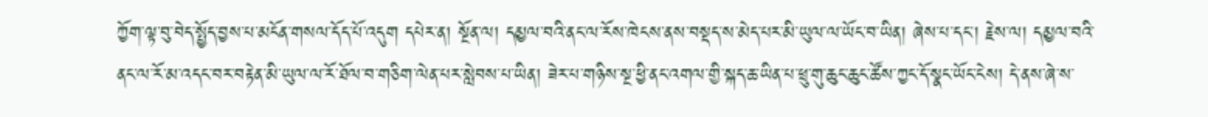ཀྱོག་ལྟ་བུ་བེད་སྤྱོད་བྱས་པ་མངོན་གསལ་དོད་པོ་འདུག དཔེར་ན། སྔོན་ལ། དམྱལ་བའི་ནང་ལ་རོས་ཁེངས་ནས་བསྡད་ས་མེད་པར་མི་ཡུལ་ལ་ཡོང་བ་ཡིན། ཞེས་པ་དང་། རྗེས་ལ། དམྱལ་བའི་ནང་ལ་རོ་མ་འདང་བར་བརྟེན་མི་ཡུལ་ལ་རོ་ཐོལ་བ་གཅིག་ལེན་པར་སླེབས་པ་ཡིན། ཟེར་པ་གཉིས་སྔ་ཕྱི་ནང་འགལ་གྱི་སྐད་ཆ་ཡིན་པ་ཕྲུ་གུ་ཆུང་ཆུང་ཚོས་ཀྱང་དོ་སྣང་ཡོང་ངེས། དེ་ནས་ཞེ་ས་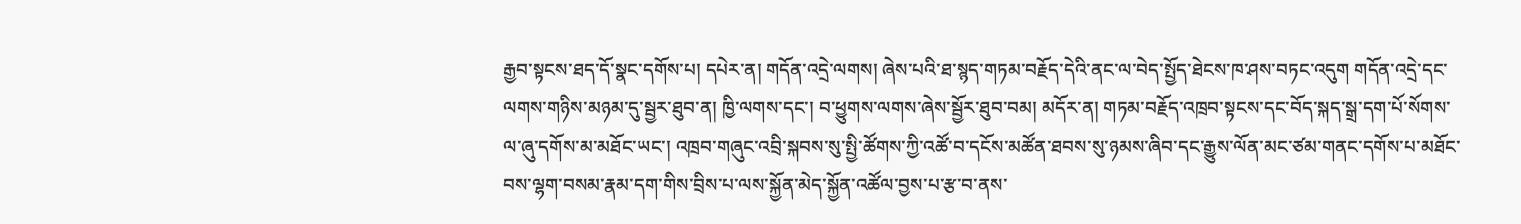རྒྱབ་སྟངས་ཐད་དོ་སྣང་དགོས་པ། དཔེར་ན། གདོན་འདྲེ་ལགས། ཞེས་པའི་ཐ་སྙད་གཏམ་བརྗོད་དེའི་ནང་ལ་བེད་སྤྱོད་ཐེངས་ཁ་ཤས་བཏང་འདུག གདོན་འདྲེ་དང་ལགས་གཉིས་མཉམ་དུ་སྦྱར་ཐུབ་ན། ཁྱི་ལགས་དང་། བ་ཕྱུགས་ལགས་ཞེས་སྦྱོར་ཐུབ་བམ། མདོར་ན། གཏམ་བརྗོད་འཁྲབ་སྟངས་དང་བོད་སྐད་སྒྲ་དག་པོ་སོགས་ལ་ཞུ་དགོས་མ་མཐོང་ཡང་། འཁྲབ་གཞུང་འབྲི་སྐབས་སུ་སྤྱི་ཚོགས་ཀྱི་འཚོ་བ་དངོས་མཚོན་ཐབས་སུ་ཉམས་ཞིབ་དང་རྒྱུས་ལོན་མང་ཙམ་གནང་དགོས་པ་མཐོང་བས་ལྷག་བསམ་རྣམ་དག་གིས་བྲིས་པ་ལས་སྐྱོན་མེད་སྐྱོན་འཚོལ་བྱས་པ་རྩ་བ་ནས་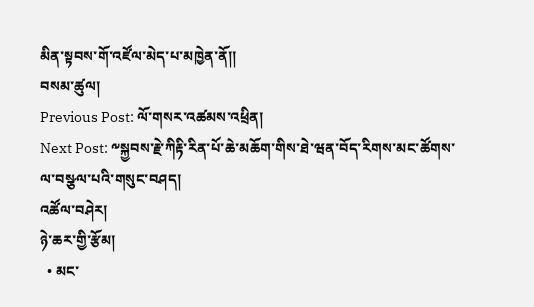མིན་སྟབས་གོ་འཛོལ་མེད་པ་མཁྱེན་ནོ།།
བསམ་ཚུལ།
Previous Post: ལོ་གསར་འཚམས་འཕྲིན།
Next Post: ༸སྐྱབས་རྗེ་ཀིརྟི་རིན་པོ་ཆེ་མཆོག་གིས་ཐེ་ཝན་བོད་རིགས་མང་ཚོགས་ལ་བསྩལ་པའི་གསུང་བཤད།
འཚོལ་བཤེར།
ཉེ་ཆར་གྱི་རྩོམ།
  • མང་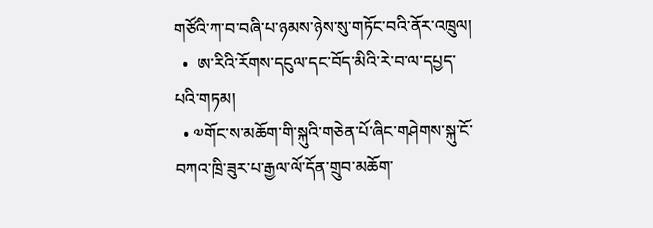གཙོའི་ཀ་བ་བཞི་པ་ཉམས་ཉེས་སུ་གཏོང་བའི་ནོར་འཁྲུལ།
  •  ཨ་རིའི་རོགས་དངུལ་དང་བོད་མིའི་རེ་བ་ལ་དཔྱད་པའི་གཏམ།
  • ༧གོང་ས་མཆོག་གི་སྐུའི་གཅེན་པོ་ཞིང་གཤེགས་སྐུ་ངོ་བཀའ་ཁྲི་ཟུར་པ་རྒྱལ་ལོ་དོན་གྲུབ་མཆོག་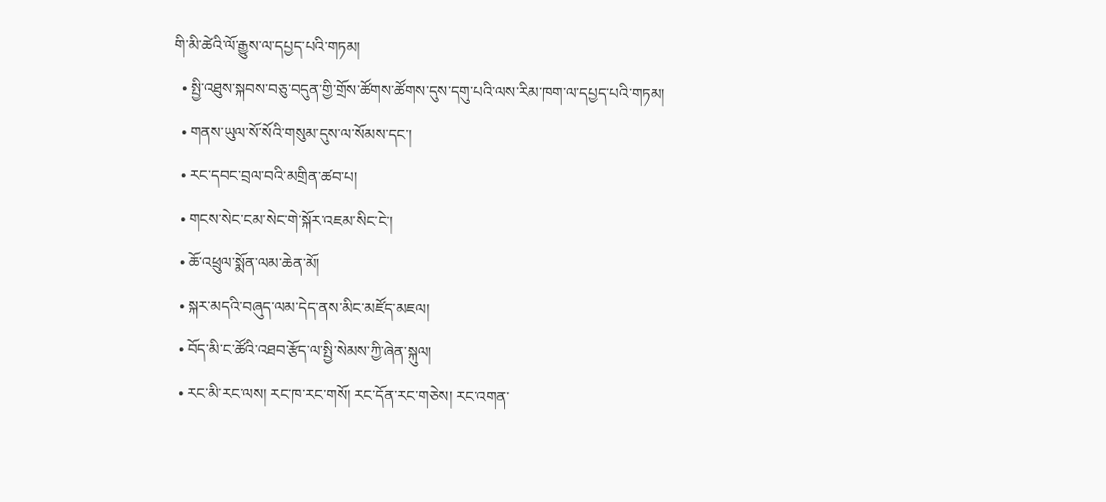གི་མི་ཚེའི་ལོ་རྒྱུས་ལ་དཔྱད་པའི་གཏམ།
  • སྤྱི་འཐུས་སྐབས་བཅུ་བདུན་གྱི་གྲོས་ཚོགས་ཚོགས་དུས་དགུ་པའི་ལས་རིམ་ཁག་ལ་དཔྱད་པའི་གཏམ།
  • གནས་ཡུལ་སོ་སོའི་གསུམ་དུས་ལ་སོམས་དང་།
  • རང་དབང་བྲལ་བའི་མགྲིན་ཚབ་པ།
  • གངས་སེང་ངམ་སེང་གེ་སྐོར་འཇམ་སིང་ངེ་།
  • ཆོ་འཕྲུལ་སྨོན་ལམ་ཆེན་མོ།
  • སྐར་མདའི་བཞུད་ལམ་དེད་ནས་མིང་མཛོད་མཇལ།
  • བོད་མི་ང་ཚོའི་འཐབ་རྩོད་ལ་སྤྱི་སེམས་ཀྱི་ཞེན་སྐུལ།
  • རང་མི་རང་ལས། རང་ཁ་རང་གསོ། རང་དོན་རང་གཅེས། རང་འགན་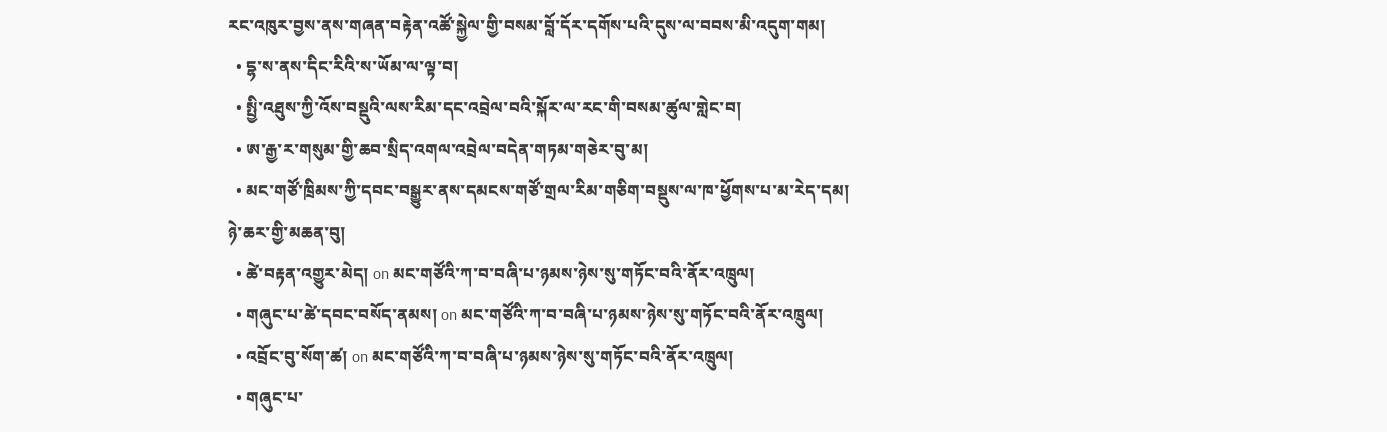རང་འཁུར་བྱས་ནས་གཞན་བརྟེན་འཚོ་སྐྱེལ་གྱི་བསམ་བློ་དོར་དགོས་པའི་དུས་ལ་བབས་མི་འདུག་གམ།
  • དྷ་ས་ནས་དིང་རིའི་ས་ཡོམ་ལ་ལྟ་བ།
  • སྤྱི་འཐུས་ཀྱི་འོས་བསྡུའི་ལས་རིམ་དང་འབྲེལ་བའི་སྐོར་ལ་རང་གི་བསམ་ཚུལ་གླེང་བ།
  • ཨ་རྒྱ་ར་གསུམ་གྱི་ཆབ་སྲིད་འགལ་འབྲེལ་བདེན་གཏམ་གཅེར་བུ་མ།
  • མང་གཙོ་ཁྲིམས་ཀྱི་དབང་བསྒྱུར་ནས་དམངས་གཙོ་གྲལ་རིམ་གཅིག་བསྡུས་ལ་ཁ་ཕྱོགས་པ་མ་རེད་དམ།
ཉེ་ཆར་གྱི་མཆན་བུ།
  • ཚེ་བརྟན་འགྱུར་མེད། on མང་གཙོའི་ཀ་བ་བཞི་པ་ཉམས་ཉེས་སུ་གཏོང་བའི་ནོར་འཁྲུལ།
  • གཞུང་པ་ཚེ་དབང་བསོད་ནམས། on མང་གཙོའི་ཀ་བ་བཞི་པ་ཉམས་ཉེས་སུ་གཏོང་བའི་ནོར་འཁྲུལ།
  • འབྲོང་བུ་སོག་ཚ། on མང་གཙོའི་ཀ་བ་བཞི་པ་ཉམས་ཉེས་སུ་གཏོང་བའི་ནོར་འཁྲུལ།
  • གཞུང་པ་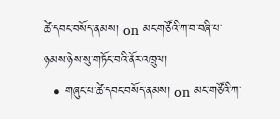ཚེ་དབང་བསོད་ནམས། on མང་གཙོའི་ཀ་བ་བཞི་པ་ཉམས་ཉེས་སུ་གཏོང་བའི་ནོར་འཁྲུལ།
  • གཞུང་པ་ཚེ་དབང་བསོད་ནམས། on མང་གཙོའི་ཀ་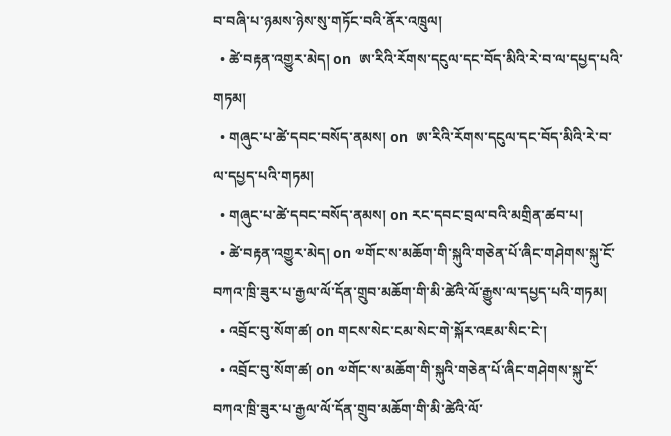བ་བཞི་པ་ཉམས་ཉེས་སུ་གཏོང་བའི་ནོར་འཁྲུལ།
  • ཚེ་བརྟན་འགྱུར་མེད། on  ཨ་རིའི་རོགས་དངུལ་དང་བོད་མིའི་རེ་བ་ལ་དཔྱད་པའི་གཏམ།
  • གཞུང་པ་ཚེ་དབང་བསོད་ནམས། on  ཨ་རིའི་རོགས་དངུལ་དང་བོད་མིའི་རེ་བ་ལ་དཔྱད་པའི་གཏམ།
  • གཞུང་པ་ཚེ་དབང་བསོད་ནམས། on རང་དབང་བྲལ་བའི་མགྲིན་ཚབ་པ།
  • ཚེ་བརྟན་འགྱུར་མེད། on ༧གོང་ས་མཆོག་གི་སྐུའི་གཅེན་པོ་ཞིང་གཤེགས་སྐུ་ངོ་བཀའ་ཁྲི་ཟུར་པ་རྒྱལ་ལོ་དོན་གྲུབ་མཆོག་གི་མི་ཚེའི་ལོ་རྒྱུས་ལ་དཔྱད་པའི་གཏམ།
  • འབྲོང་བུ་སོག་ཚ། on གངས་སེང་ངམ་སེང་གེ་སྐོར་འཇམ་སིང་ངེ་།
  • འབྲོང་བུ་སོག་ཚ། on ༧གོང་ས་མཆོག་གི་སྐུའི་གཅེན་པོ་ཞིང་གཤེགས་སྐུ་ངོ་བཀའ་ཁྲི་ཟུར་པ་རྒྱལ་ལོ་དོན་གྲུབ་མཆོག་གི་མི་ཚེའི་ལོ་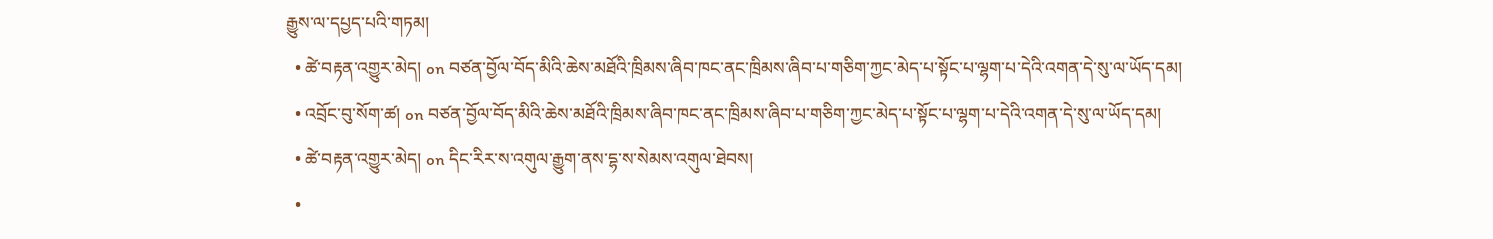རྒྱུས་ལ་དཔྱད་པའི་གཏམ།
  • ཚེ་བརྟན་འགྱུར་མེད། on བཙན་བྱོལ་བོད་མིའི་ཆེས་མཐོའི་ཁྲིམས་ཞིབ་ཁང་ནང་ཁྲིམས་ཞིབ་པ་གཅིག་ཀྱང་མེད་པ་སྟོང་པ་ལྷག་པ་དེའི་འགན་དེ་སུ་ལ་ཡོད་དམ།
  • འབྲོང་བུ་སོག་ཚ། on བཙན་བྱོལ་བོད་མིའི་ཆེས་མཐོའི་ཁྲིམས་ཞིབ་ཁང་ནང་ཁྲིམས་ཞིབ་པ་གཅིག་ཀྱང་མེད་པ་སྟོང་པ་ལྷག་པ་དེའི་འགན་དེ་སུ་ལ་ཡོད་དམ།
  • ཚེ་བརྟན་འགྱུར་མེད། on དིང་རིར་ས་འགུལ་རྒྱུག་ནས་དྷ་ས་སེམས་འགུལ་ཐེབས།
  •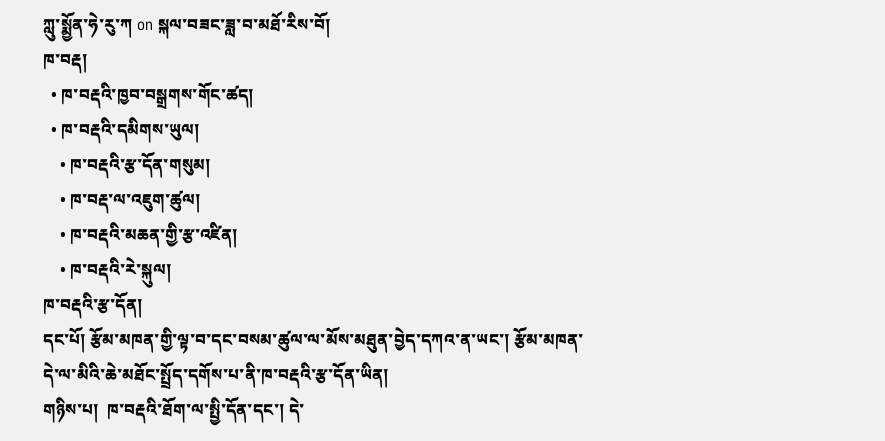ཀླུ་སྨྱོན་ཧེ་རུ་ཀ on སྐལ་བཟང་ཟླ་བ་མཐོ་རིས་བོ།
ཁ་བརྡ།
  • ཁ་བརྡའི་ཁྱབ་བསྒྲགས་གོང་ཚད།
  • ཁ་བརྡའི་དམིགས་ཡུལ།
    • ཁ་བརྡའི་རྩ་དོན་གསུམ།
    • ཁ་བརྡ་ལ་འཇུག་ཚུལ།
    • ཁ་བརྡའི་མཆན་གྱི་རྩ་འཛིན།
    • ཁ་བརྡའི་རེ་སྐུལ།
ཁ་བརྡའི་རྩ་དོན།
དང་པོ། རྩོམ་མཁན་གྱི་ལྟ་བ་དང་བསམ་ཚུལ་ལ་མོས་མཐུན་བྱེད་དཀའ་ན་ཡང་། རྩོམ་མཁན་དེ་ལ་མིའི་ཆེ་མཐོང་སྤྲོད་དགོས་པ་ནི་ཁ་བརྡའི་རྩ་དོན་ཡིན།
གཉིས་པ།  ཁ་བརྡའི་ཐོག་ལ་སྤྱི་དོན་དང་། དེ་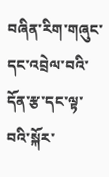བཞིན་རིག་གཞུང་དང་འབྲེལ་བའི་དོན་རྩ་དང་ལྟ་བའི་སྐོར་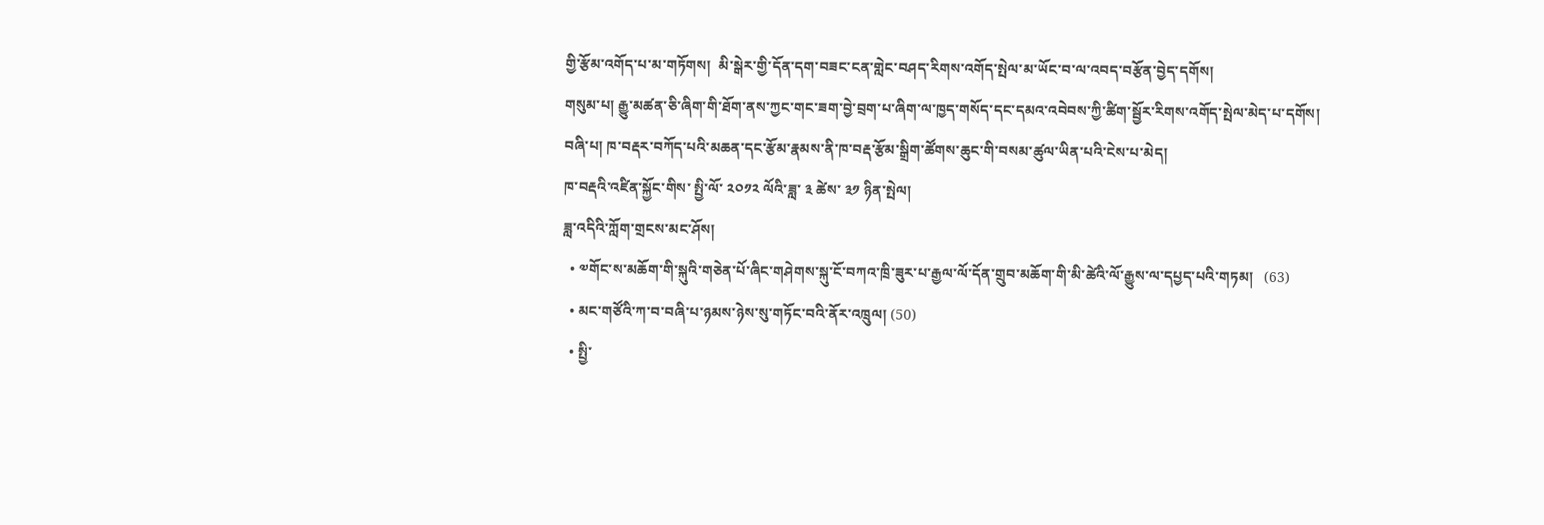གྱི་རྩོམ་འགོད་པ་མ་གཏོགས།  མི་སྒེར་གྱི་དོན་དག་བཟང་ངན་གླེང་བཤད་རིགས་འགོད་སྤེལ་མ་ཡོང་བ་ལ་འབད་བརྩོན་བྱེད་དགོས།
གསུམ་པ། རྒྱུ་མཚན་ཅི་ཞིག་གི་ཐོག་ནས་ཀྱང་གང་ཟག་བྱེ་བྲག་པ་ཞིག་ལ་ཁྱད་གསོད་དང་དམའ་འབེབས་ཀྱི་ཚིག་སྦྱོར་རིགས་འགོད་སྤེལ་མེད་པ་དགོས།
བཞི་པ། ཁ་བརྡར་བཀོད་པའི་མཆན་དང་རྩོམ་རྣམས་ནི་ཁ་བརྡ་རྩོམ་སྒྲིག་ཚོགས་ཆུང་གི་བསམ་ཚུལ་ཡིན་པའི་ངེས་པ་མེད།
ཁ་བརྡའི་འཛིན་སྐྱོང་གིས་ སྤྱི་ལོ་ ༢༠༡༢ ལོའི་ཟླ་ ༣ ཚེས་ ༣༡ ཉིན་སྤེལ།
ཟླ་འདིའི་ཀློག་གྲངས་མང་ཤོས།
  • ༧གོང་ས་མཆོག་གི་སྐུའི་གཅེན་པོ་ཞིང་གཤེགས་སྐུ་ངོ་བཀའ་ཁྲི་ཟུར་པ་རྒྱལ་ལོ་དོན་གྲུབ་མཆོག་གི་མི་ཚེའི་ལོ་རྒྱུས་ལ་དཔྱད་པའི་གཏམ།   (63)
  • མང་གཙོའི་ཀ་བ་བཞི་པ་ཉམས་ཉེས་སུ་གཏོང་བའི་ནོར་འཁྲུལ། (50)
  • སྤྱི་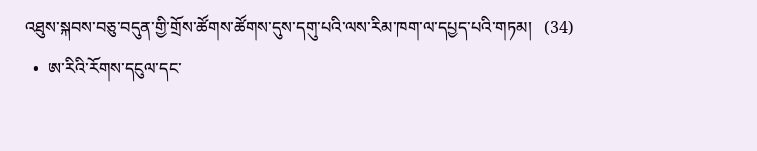འཐུས་སྐབས་བཅུ་བདུན་གྱི་གྲོས་ཚོགས་ཚོགས་དུས་དགུ་པའི་ལས་རིམ་ཁག་ལ་དཔྱད་པའི་གཏམ།   (34)
  •  ཨ་རིའི་རོགས་དངུལ་དང་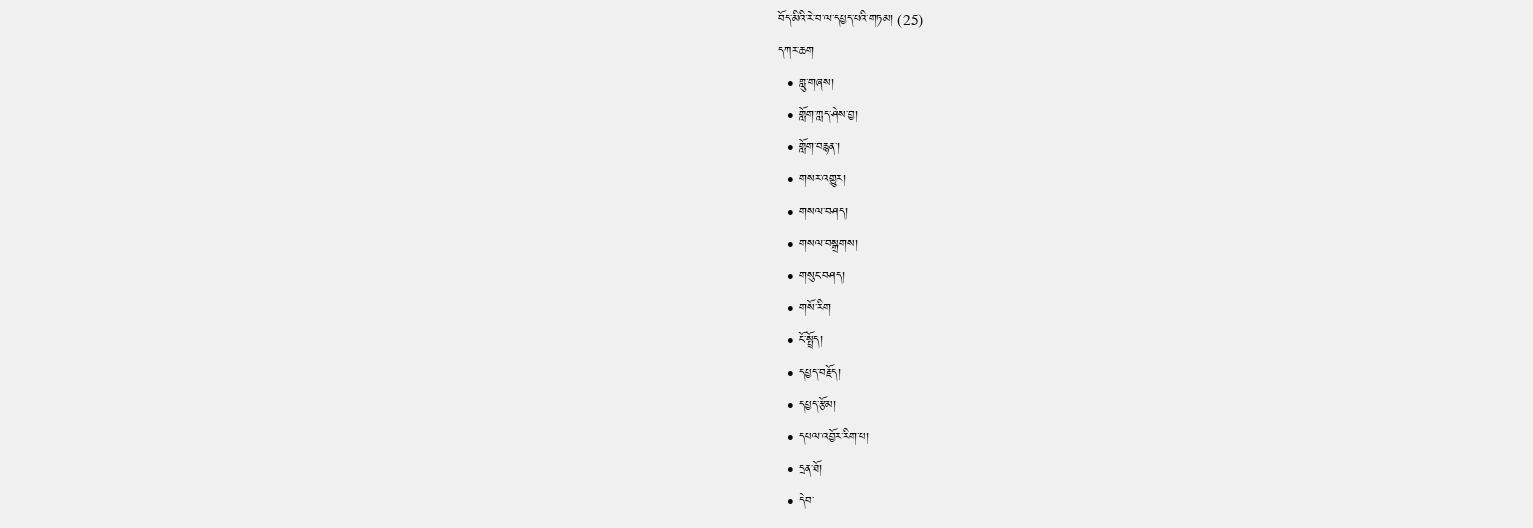བོད་མིའི་རེ་བ་ལ་དཔྱད་པའི་གཏམ། (25)
དཀར་ཆག
  • གླུ་གཞས།
  • གློག་ཀླད་ཤེས་བྱ།
  • གློག་བརྙན་།
  • གསར་འགྱུར།
  • གསལ་བཤད།
  • གསལ་བསྒྲགས།
  • གསུང་བཤད།
  • གསོ་རིག
  • ངོ་སྤྲོད།
  • དཔྱད་བརྗོད།
  • དཔྱད་རྩོམ།
  • དཔལ་འབྱོར་རིག་པ།
  • དྲན་ཐོ།
  • དེབ་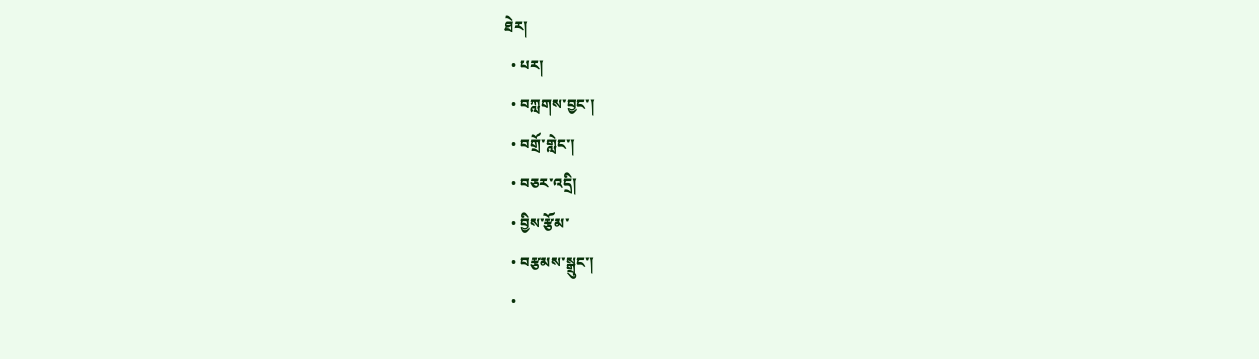ཐེར།
  • པར།
  • བཀླགས་བྱང་།
  • བགྲོ་གླེང་།
  • བཅར་འདྲི།
  • བྱིས་རྩོམ་
  • བརྩམས་སྒྲུང་།
  •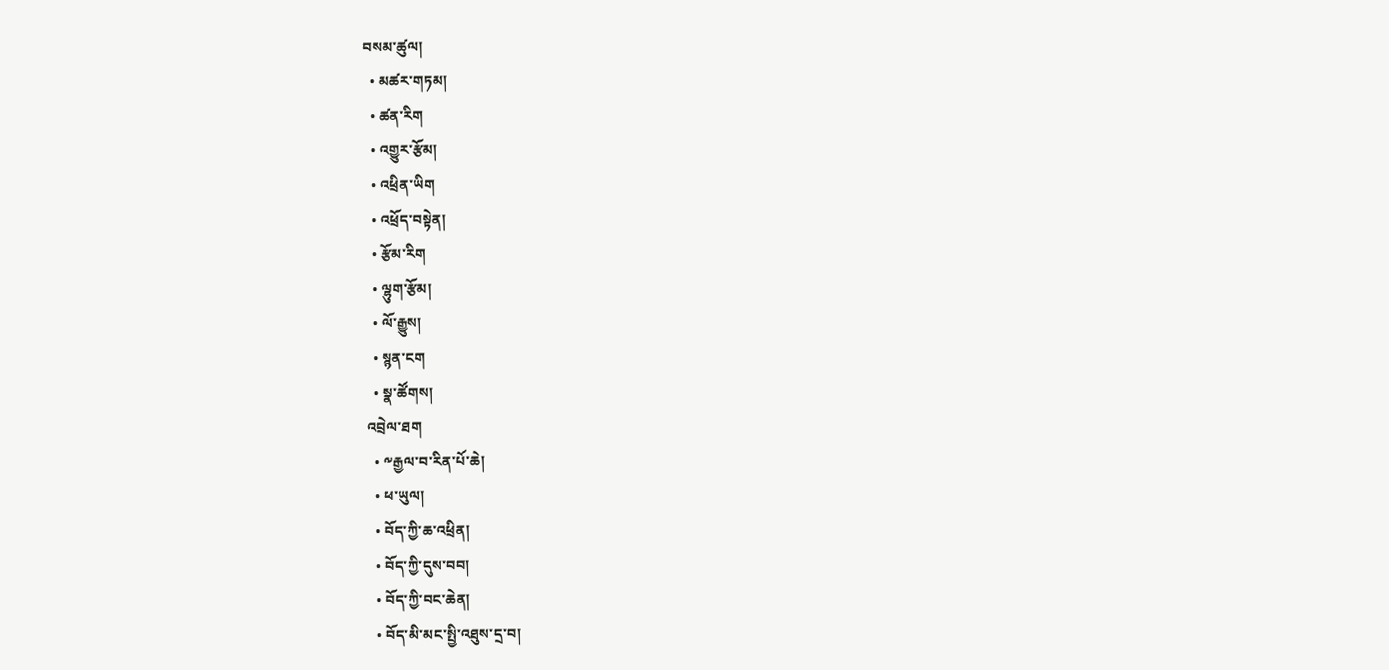བསམ་ཚུལ།
  • མཚར་གཏམ།
  • ཚན་རིག
  • འགྱུར་རྩོམ།
  • འཕྲིན་ཡིག
  • འཕྲོད་བསྟེན།
  • རྩོམ་རིག
  • ལྷུག་རྩོམ།
  • ལོ་རྒྱུས།
  • སྙན་ངག
  • སྣ་ཚོགས།
འབྲེལ་ཐག
  • ༸རྒྱལ་བ་རིན་པོ་ཆེ།
  • ཕ་ཡུལ།
  • བོད་ཀྱི་ཆ་འཕྲིན།
  • བོད་ཀྱི་དུས་བབ།
  • བོད་ཀྱི་བང་ཆེན།
  • བོད་མི་མང་སྤྱི་འཐུས་དྲ་བ།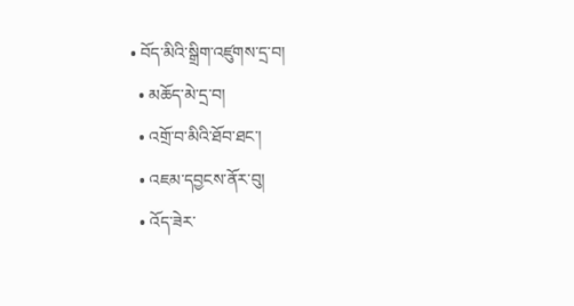• བོད་མིའི་སྒྲིག་འཛུགས་དྲ་བ།
  • མཆོད་མེ་དྲ་བ།
  • འགྲོ་བ་མིའི་ཐོབ་ཐང་།
  • འཇམ་དབྱངས་ནོར་བུ།
  • འོད་ཟེར་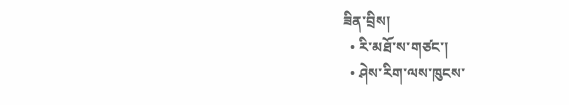ཟིན་བྲིས།
  • རི་མཐོ་ས་གཙང་།
  • ཤེས་རིག་ལས་ཁུངས་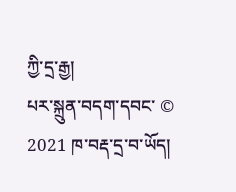ཀྱི་དྲ་རྒྱ།
པར་སྐྲུན་བདག་དབང་ © 2021 ཁ་བརྡ་དྲ་བ་ཡོད།